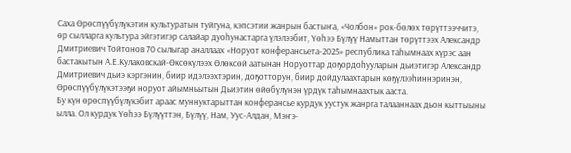Саха Өрөспүүбүлүкэтин культуратын туйгуна, кэпсэтии жанрын бастыҥа, «Чолбон» рок-бөлөх төрүттээччитэ, өр сылларга культура эйгэтигэр салайар дуоһунастарга үлэлээбит, Үөһээ Бүлүү Намыттан төрүттээх Александр Дмитриевич Тойтонов 70 сылыгар аналлаах «Норуот конферансьета-2025» республика таһымнаах күрэс аан бастакытын А.Е.Кулаковскай-Өксөкүлээх Өлөксөй аатынан Норуоттар доҕордоһууларын дьиэтигэр Александр Дмитриевич дьиэ кэргэнин, биир идэлээхтэрин, доҕотторун, биир дойдулаахтарын көҕүлээһиннэринэн, Өрөспүүбүлүкэтээҕи норуот айымньытын Дьиэтин өйөбүлүнэн үрдүк таһымнаахтык ааста.
Бу күн өрөспүүбүлүкэбит араас муннуктарыттан конферансье курдук уустук жанрга талааннаах дьон кыттыыны ылла. Ол курдук Үөһээ Бүлүүттэн, Бүлүү, Нам, Уус-Алдан, Мэҥэ-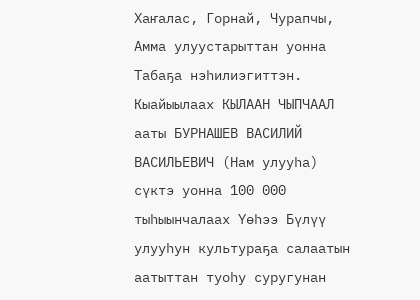Хаҥалас, Горнай, Чурапчы, Амма улуустарыттан уонна Табаҕа нэһилиэгиттэн.
Кыайыылаах КЫЛААН ЧЫПЧААЛ ааты БУРНАШЕВ ВАСИЛИЙ ВАСИЛЬЕВИЧ (Нам улууһа) сүктэ уонна 100 000 тыһыынчалаах Үөһээ Бүлүү улууһун культураҕа салаатын аатыттан туоһу суругунан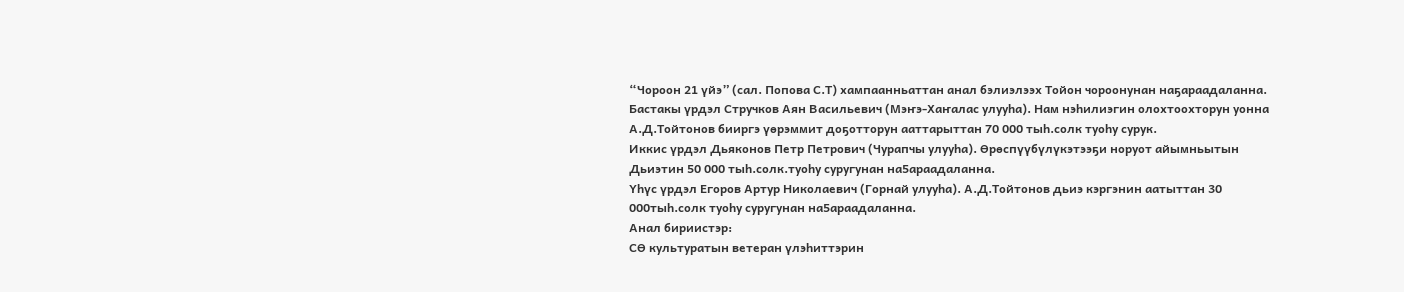“Чороон 21 үйэ” (сал. Попова С.Т) хампаанньаттан анал бэлиэлээх Тойон чороонунан наҕараадаланна.
Бастакы үрдэл Стручков Аян Васильевич (Мэҥэ-Хаҥалас улууһа). Нам нэһилиэгин олохтоохторун уонна А.Д.Тойтонов бииргэ үөрэммит доҕотторун ааттарыттан 70 000 тыһ.солк туоһу сурук.
Иккис үрдэл Дьяконов Петр Петрович (Чурапчы улууһа). Өрөспүүбүлүкэтээҕи норуот айымньытын Дьиэтин 50 000 тыһ.солк.туоһу суругунан на5араадаланна.
Үһүс үрдэл Егоров Артур Николаевич (Горнай улууһа). А.Д.Тойтонов дьиэ кэргэнин аатыттан 30 000тыһ.солк туоһу суругунан на5араадаланна.
Анал бириистэр:
СӨ культуратын ветеран үлэһиттэрин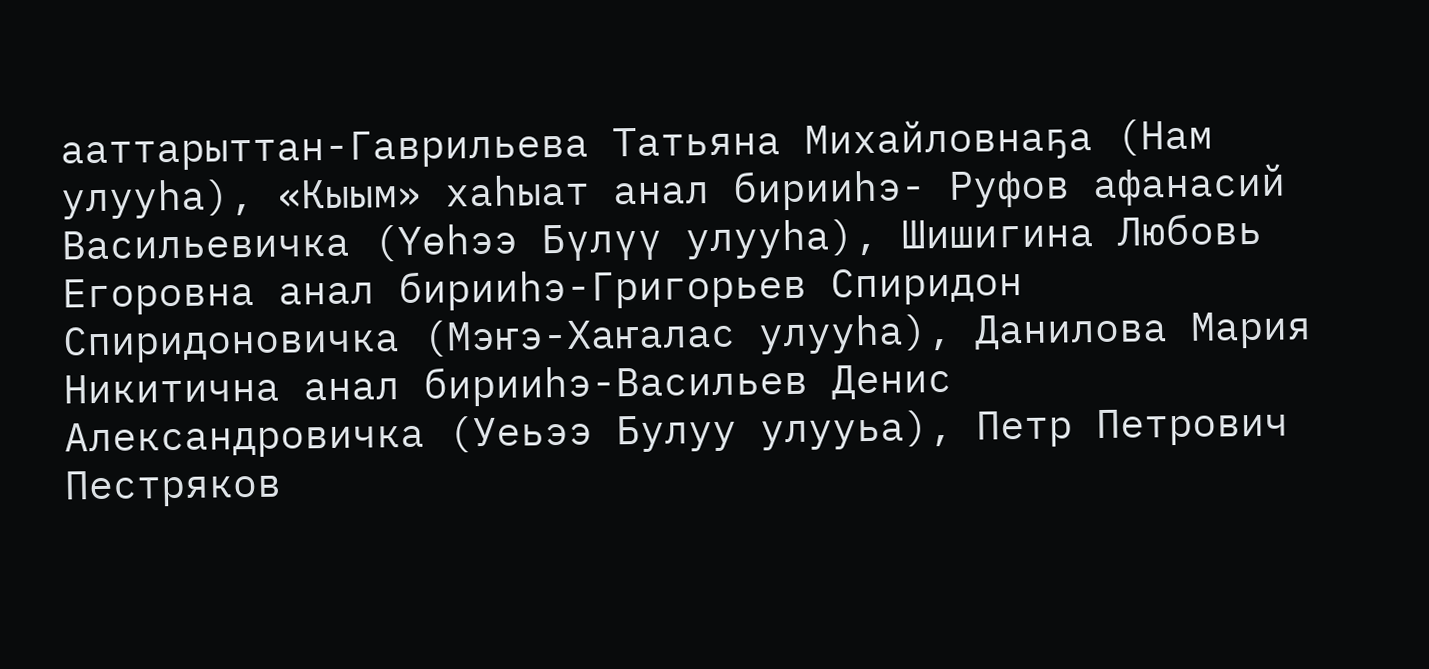ааттарыттан-Гаврильева Татьяна Михайловнаҕа (Нам улууһа), «Кыым» хаһыат анал бирииһэ- Руфов афанасий Васильевичка (Үөһээ Бүлүү улууһа), Шишигина Любовь Егоровна анал бирииһэ-Григорьев Спиридон Спиридоновичка (Мэҥэ-Хаҥалас улууһа), Данилова Мария Никитична анал бирииһэ-Васильев Денис Александровичка (Уеьээ Булуу улууьа), Петр Петрович Пестряков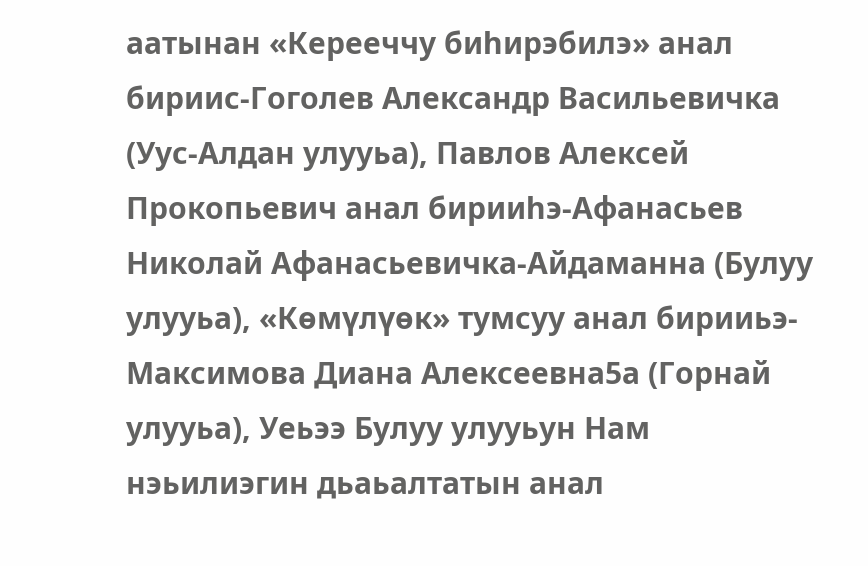аатынан «Керееччу биһирэбилэ» анал бириис-Гоголев Александр Васильевичка (Уус-Алдан улууьа), Павлов Алексей Прокопьевич анал бирииһэ-Афанасьев Николай Афанасьевичка-Айдаманна (Булуу улууьа), «Көмүлүөк» тумсуу анал бирииьэ-Максимова Диана Алексеевна5а (Горнай улууьа), Уеьээ Булуу улууьун Нам нэьилиэгин дьаьалтатын анал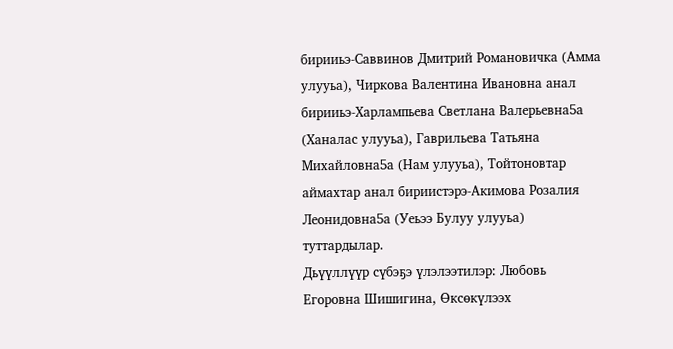бирииьэ-Саввинов Дмитрий Романовичка (Амма улууьа), Чиркова Валентина Ивановна анал бирииьэ-Харлампьева Светлана Валерьевна5а (Ханалас улууьа), Гаврильева Татьяна Михайловна5а (Нам улууьа), Тойтоновтар аймахтар анал бириистэрэ-Акимова Розалия Леонидовна5а (Уеьээ Булуу улууьа) туттардылар.
Дьүүллүүр сүбэҕэ үлэлээтилэр: Любовь Егоровна Шишигина, Өксөкүлээх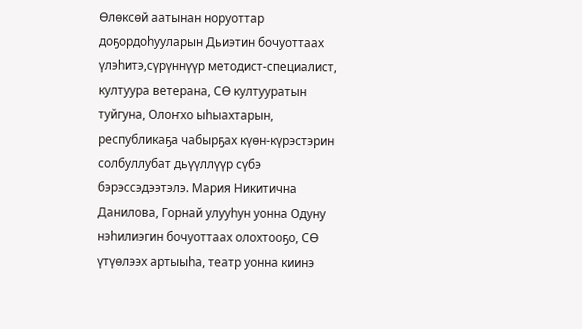Өлөксөй аатынан норуоттар доҕордоһууларын Дьиэтин бочуоттаах үлэһитэ,сүрүннүүр методист-специалист, култуура ветерана, СӨ култууратын туйгуна, Олоҥхо ыһыахтарын, республикаҕа чабырҕах күөн-күрэстэрин солбуллубат дьүүллүүр сүбэ бэрэссэдээтэлэ. Мария Никитична Данилова, Горнай улууһун уонна Одуну нэһилиэгин бочуоттаах олохтооҕо, СӨ үтүөлээх артыыһа, театр уонна киинэ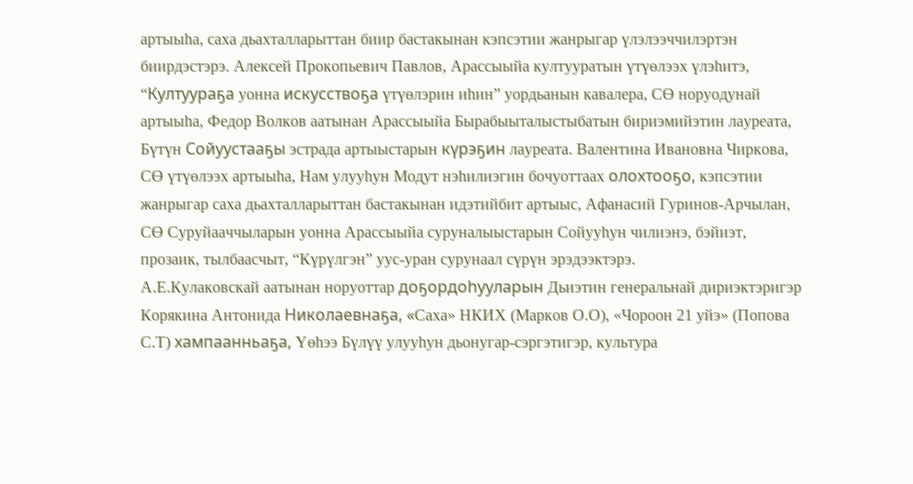артыыһа, саха дьахталларыттан биир бастакынан кэпсэтии жанрыгар үлэлээччилэртэн биирдэстэрэ. Алексей Прокопьевич Павлов, Арассыыйа култууратын үтүөлээх үлэһитэ, “Култуураҕа уонна искусствоҕа үтүөлэрин иһин” уордьанын кавалера, СӨ норуодунай артыыһа, Федор Волков аатынан Арассыыйа Бырабыыталыстыбатын бириэмийэтин лауреата, Бүтүн Сойуустааҕы эстрада артыыстарын күрэҕин лауреата. Валентина Ивановна Чиркова, СӨ үтүөлээх артыыһа, Нам улууһун Модут нэһилиэгин бочуоттаах олохтооҕо, кэпсэтии жанрыгар саха дьахталларыттан бастакынан идэтийбит артыыс, Афанасий Гуринов-Арчылан, СӨ Суруйааччыларын уонна Арассыыйа суруналыыстарын Сойууһун чилиэнэ, бэйиэт, прозаик, тылбаасчыт, “Күрүлгэн” уус-уран сурунаал сүрүн эрэдээктэрэ.
А.Е.Кулаковскай аатынан норуоттар доҕордоһууларын Дьиэтин генеральнай дириэктэригэр Корякина Антонида Николаевнаҕа, «Саха» НКИХ (Марков О.О), «Чороон 21 уйэ» (Попова С.Т) хампаанньаҕа, Үөһээ Бүлүү улууһун дьонугар-сэргэтигэр, культура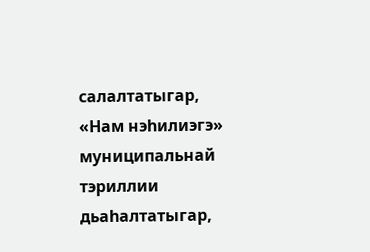салалтатыгар, «Нам нэһилиэгэ» муниципальнай тэриллии дьаһалтатыгар,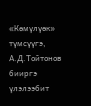«Көмүлүөк» түмсүүгэ, А.Д.Тойтонов бииргэ үлэлээбит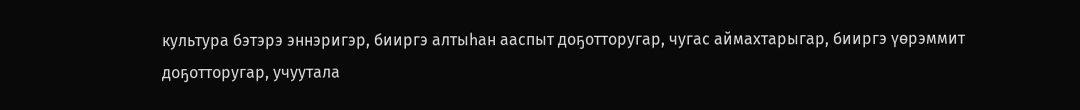культура бэтэрэ эннэригэр, бииргэ алтыһан ааспыт доҕотторугар, чугас аймахтарыгар, бииргэ үөрэммит доҕотторугар, учуутала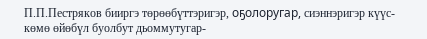П.П.Пестряков бииргэ төрөөбүттэригэр, оҕолоругар, сиэннэригэр күүс-көмө өйөбүл буолбут дьоммутугар-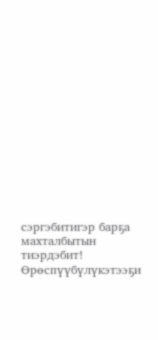сэргэбитигэр барҕа махталбытын тиэрдэбит!
Өрөспүүбүлүкэтээҕи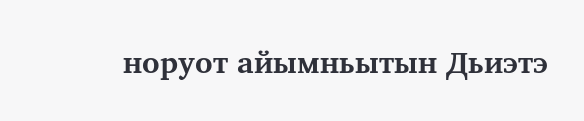норуот айымньытын Дьиэтэ